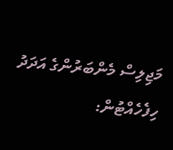މަޖިލިސް މެންބަރުންގެ އަދަދު ހިފެހެއްޓުން: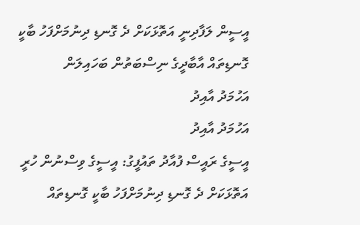އީސީން ލަފާދިނީ އަތޮޅަކަށް ދެ ގޮނޑި ދިނުމަށްފަހު ބާކީ ގޮނޑިތައް އާބާދީގެ ނިސްބަތުން ބަހައިލަން
އަހުމަދު އާއިދު
އަހުމަދު އާއިދު
އީސީގެ ރައީސް ފުއާދު ތައުފީގު: އީސީގެ ވިސްނުން ހުރީ އަތޮޅަކަށް ދެ ގޮނޑި ދިނުމަށްފަހު ބާކީ ގޮނޑިތައް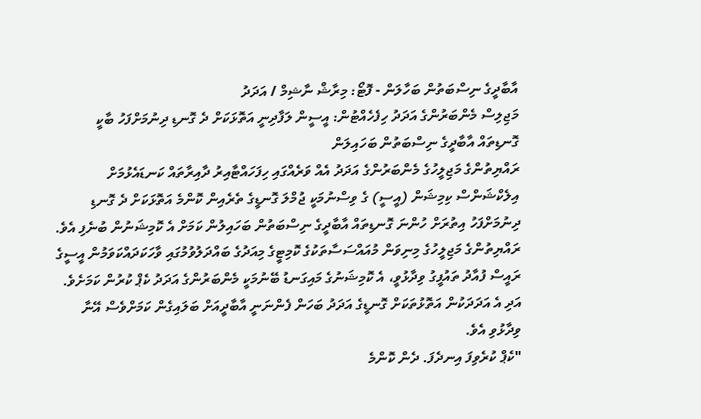އާބާދީގެ ނިސްބަތުން ބަހާލަން - ފޮޓޯ: މިރާޝް ނާޝިމް / އަދަދު
މަޖިލިސް މެންބަރުންގެ އަދަދު ހިފެހެއްޓުން: އީސީން ލަފާދިނީ އަތޮޅަކަށް ދެ ގޮނޑި ދިނުމަށްފަހު ބާކީ ގޮނޑިތައް އާބާދީގެ ނިސްބަތުން ބަހައިލަން
ރައްޔިތުންގެ މަޖިލީހުގެ މެންބަރުންގެ އަދަދު އެއް ވަރެއްގައި ހިފަހައްޓާއިރު ދާއިރާތައް ކަނޑައެޅުމަށް އިލެކްޝަންސް ކިމިޝަން (އީސީ) ގެ ވިސްނުމަކީ ޖުމްލަ ގޮނޑީގެ ތެރެއިން ކޮންމެ އަތޮޅަކަށް ދެ ގޮނޑި ދިނުމަށްފަހު އިތުރަށް ހުންނަ ގޮނޑިތައް އާބާދީގެ ނިސްބަތުން ބަހައިލުން ކަމަށް އެ ކޮމިޝަނުން ބުނެފި އެވެ.
ރައްޔިތުންގެ މަޖިލީހުގެ މިނިވަން މުއައްސަސާތަކުގެ ކޮމިޓީގެ މިއަދުގެ ބައްދަލުވުމުގައި ވާހަކަދައްކަވަމުން އީސީގެ ރައީސް ފުއާދު ތައުފީގު ވިދާޅުވީ، އެ ކޮމިޝަނުގެ މައިގަނޑު ބޭނުމަކީ މެންބަރުންގެ އަދަދު ކެޕް ކުރުން ކަމަށެވެ. އަދި އެ އަދަދަކުން އަތޮޅުތަކަށް ގޮނޑީގެ އަދަދު ބަހަން ފެންނަނީ އާބާދީއަށް ބަލައިގެން ކަމަށްވެސް އޭނާ ވިދާޅުވި އެވެ.
"ކެޕް ކުރެވިފަ އިނދެފަ. ދެން ކޮންމެ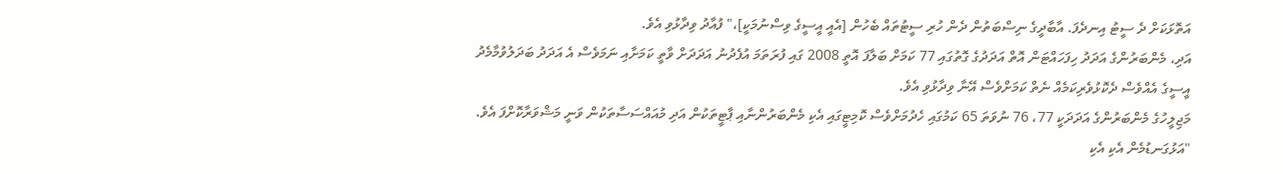އަތޮޅަކަށް ދެ ސީޓު އިނދެފަ. އާބާދީގެ ނިސްބަތުން ދެން ހުރި ސީޓުތައް ބެހުން [އެއީ އީސީގެ ވިސްނުމަކީ]،" ފުއާދު ވިދާޅުވި އެވެ.
އަދި، މެންބަރުންގެ އަދަދު ހިފަހައްޓަން އޮތް އަދަދުގެ ގޮތުގައި 77 ކަމަށް ބަލާފަ އޮތީ 2008 ގައި ފުރަތަމަ އުފެދުނު އަދަދަށް ވާތީ ކަމަށާއި ނަމަވެސް އެ އަދަދު ބަދަލުވުމާމެދު އީސީގެ އެއްވެސް ދެކޮޅުވެރިކަމެއް ނެތް ކަމަށްވެސް އޭނާ ވިދާޅުވި އެވެ.
މަޖިލީހުގެ މެންބަރުންގެ އަދަދަކީ 77، 76 ނުވަތަ 65 ކަމުގައި ހެދުމަށްވެސް ކޮމިޓީގައި އެކި މެންބަރުންނާއި ޕާޓީތަކުން އަދި މުއައްސަސާތަކުން ވަނީ މަޝްވަރާކޮށްފަ އެވެ.
"އަޅުގަނޑުމެން އެކި އެކި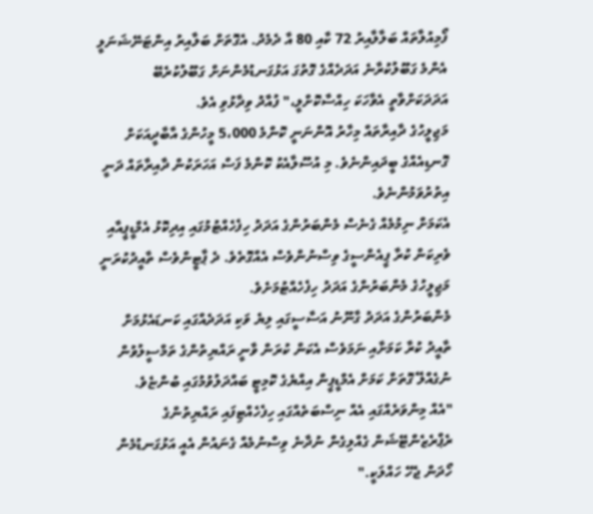ފޯމިއުލާތައް ބަލާލާއިރު 72 ކާއި 80 އާ ދެމެދު. އެގޮތަށް ބަލާއިރު އިންޓަނޭޝަނަލީ އެންމެ ގަބޫލުކުރާނެ އަދަދެއްގެ ގޮތުގަ އަޅުގަނޑުމެންނަށް ގަބޫލުކުރެބޭ އަދަދަކަށްވާތީ އެވާހަކަ ހިއްސާކޮށްލީ،" ފުއާދު ވިދާޅުވި އެވެ.
މަޖިލީހުގެ ދާއިރާތައް މިހާރު އޮންނަނީ ކޮންމެ 5،000 މީހުންގެ އާބާދީއަކަށް ގޮނޑިއެއްގެ ބީދައިންނެވެ. މި އުސޫލާއެކު ކޮންމެ ފަސް އަހަރަކުން ދާއިރާތައް ދަނީ އިތުރުވަމުންނެވެ.
އެކަމަށް ނިމުމެއް ގެނެސް މެންބަރުންގެ އަދަދު ހިފެހެއްޓުމުގައި އިދިކޮޅު އެމްޑީޕީއާއި ވެރިކަން ކުރާ ޕީއެންސީގެ ވިސްނުންވެސް އެއްގޮތެވެ. ދެ ޕާޓީންވެސް ތާއީދުކުރަނީ މަޖިލީހުގެ މެންބަރުންގެ އަދަދު ހިފެހެއްޓުމަށެވެ.
މެންބަރުންގެ އަދަދު ގާނޫނު އަސާސީގައި ލިޔެ ވަކި އަދަދެއްގައި ކަނޑައެޅުމަށް ތާއީދު ކުރާ ކަމަށާއި ނަމަވެސް އެކަން ކުރަން ވާނީ ރައްޔިތުންގެ ތަމްސީލުވުން ނުގެއްލޭ ގޮތަށް ކަމަށް އެމްޑީޕީން އިއްޔެގެ ކޮމިޓީ ބައްދަލުވުމުގައި ބުންޏެވެ.
"އެއް މިންވަރެއްގައި އެއް ނިސްބަތެއްގައި ހިފެހެއްޓިފައި ރައްޔިތުންގެ ރެޕްރެޒެންޓޭޝަން ގެއްލިގެން ނުދާނެ ވިސްނުމެއް ގެނައުން އެއީ އަޅުގަނޑުމެން ހޯދަން ޖެހޭ ހައްލަކީ."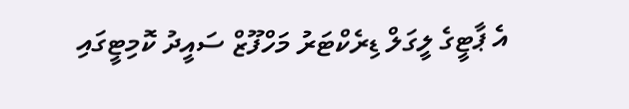އެ ޕާޓީގެ ލީގަލް ޑިރެކްޓަރު މަހްފޫޒް ސައީދު ކޮމިޓީގައި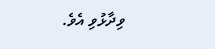ވިދާޅުވި އެވެ.